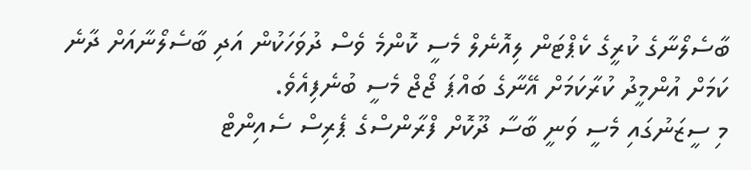ބާސެލޯނާގެ ކުރީގެ ކެޕްޓަން ލިއޮނެލް މެސީ ކޮންމެ ވެސް ދުވަހަކުން އަދި ބާސެލޯނާއަށް ދާނެ ކަމަށް އުންމީދު ކުރާކަމަށް އޭނާގެ ބައްޕަ ޖޯޖް މެސީ ބުނެފިއެވެ.
މި ސީޒަނުގައި މެސީ ވަނީ ބާސާ ދޫކޮށް ފްރާންސްގެ ޕެރިސް ސެއިންޓް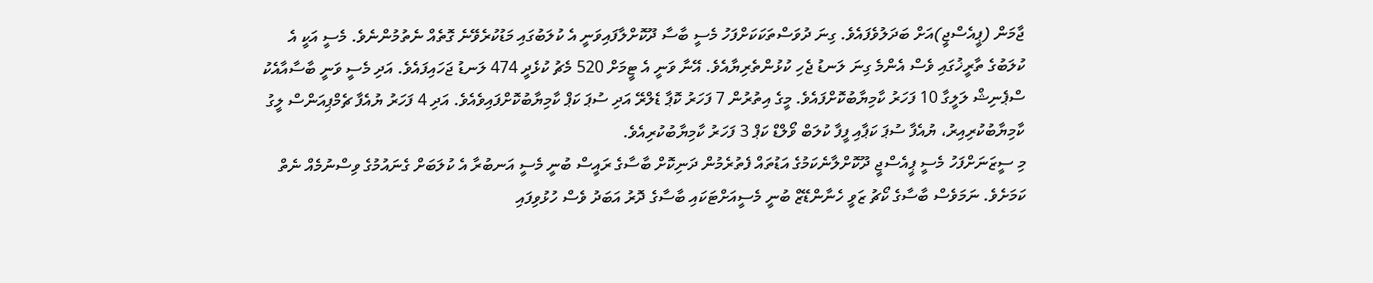ޖާމަން (ޕީއެސްޖީ)އަށް ބަދަލުވެފައެވެ. ގިނަ ދުވަސްތަކަކަށްފަހު މެސީ ބާސާ ދޫކޮށްލާފައިވަނީ އެ ކުލަބުގައި މަޑުކުރެވޭނެ ގޮތެއް ނެތުމުންނެވެ. މެސީ އަކީ އެ ކުލަބުގެ ތާރީޚުގައި ވެސް އެންމެ ގިނަ ލަނޑު ޖެހި ކުޅުންތެރިޔާއެވެ. އޭނާ ވަނީ އެ ޓީމަށް 520 މެޗު ކުޅެދީ 474 ލަނޑު ޖަހައިފައެވެ. އަދި މެސީ ވަނީ ބާސާއާއެކު ސްޕެނިޝް ލަލީގާ 10 ފަހަރު ކާމިޔާބުކޮށްފައެވެ. މީގެ އިތުރުން 7 ފަހަރު ކޮޕާ ޑެލްރޭ އަދި ސުޕަ ކަޕް ކާމިޔާބުކޮށްފައިވެއެވެ. އަދި 4 ފަހަރު ޔުއެފާ ޗެމްޕިއަންސް ލީގު ކާމިޔާބުކުރިއިރު، ޔުއެފާ ސުޕަ ކަޕާއި ފީފާ ކުލަބް ވޯލްޑް ކަޕް 3 ފަހަރު ކާމިޔާބުކުރިއެވެ.
މި ސީޒަނަށްފަހު މެސީ ޕީއެސްޖީ ދޫކޮށްލާނެކަމުގެ އަޑުތައް ފެތުރެމުން ދަނިކޮށް ބާސާގެ ރައީސް ބުނީ މެސީ އަނބުރާ އެ ކުލަބަށް ގެނައުމުގެ ވިސްނުމެއް ނެތް ކަމަށެވެ. ނަމަވެސް ބާސާގެ ކޯޗު ޒަވީ ހެނާންޑޭޒް ބުނީ މެސީއަށްޓަކައި ބާސާގެ ދޮރު އަބަދު ވެސް ހުޅުވިފައި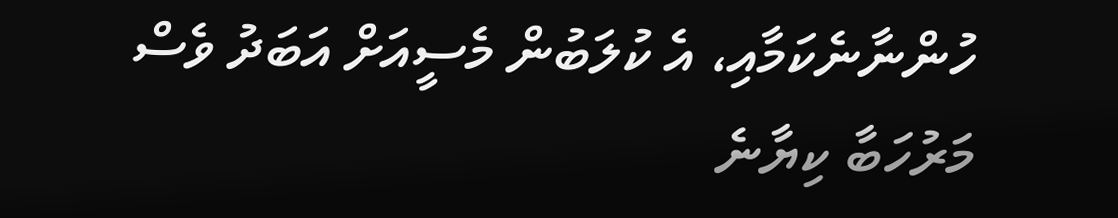ހުންނާނެކަމާއި، އެ ކުލަބުން މެސީއަށް އަބަދު ވެސް މަރުހަބާ ކިޔާނެ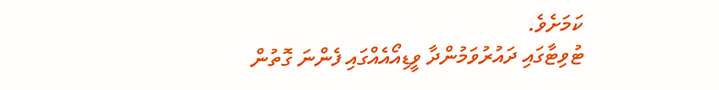ކަމަށެވެ.
ޓުވިޓާގައި ދައުރުވަމުންދާ ވީޑިއޯއެއްގައި ފެންނަ ގޮތުން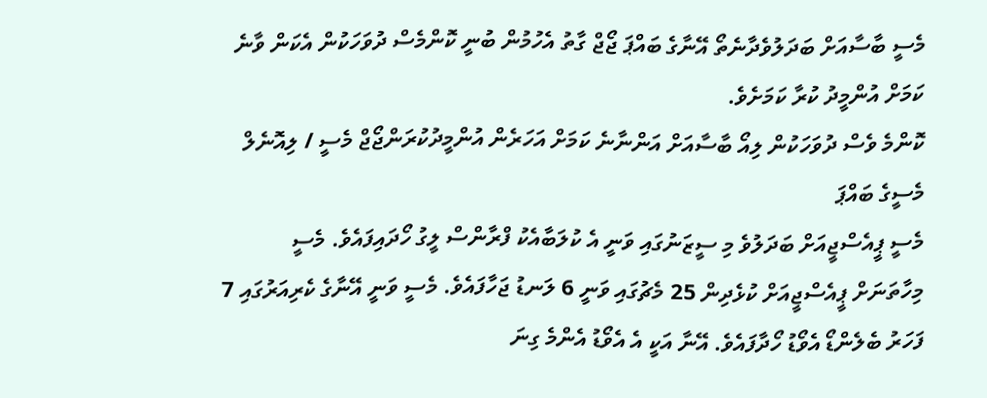މެސީ ބާސާއަށް ބަދަލުވެދާނެތޯ އޭނާގެ ބައްޕަ ޖޯޖް ގާތު އެހުމުން ބުނީ ކޮންމެސް ދުވަހަކުން އެކަން ވާނެ ކަމަށް އުންމީދު ކުރާ ކަމަށެވެ.
ކޮންމެ ވެސް ދުވަހަކުން ލިއޯ ބާސާއަށް އަންނާނެ ކަމަށް އަހަރެން އުންމީދުކުރަންޖޯޖް މެސީ / ލިއޮނެލް މެސީގެ ބައްޕަ
މެސީ ޕީއެސްޖީއަށް ބަދަލުވެ މި ސީޒަނުގައި ވަނީ އެ ކުލަބާއެކު ފްރާންސް ލީގު ހޯދައިފައެވެ. މެސީ މިހާތަނަށް ޕީއެސްޖީއަށް ކުޅެދިން 25 މެޗުގައި ވަނީ 6 ލަނޑު ޖަހާފައެވެ. މެސީ ވަނީ އޭނާގެ ކެރިއަރުގައި 7 ފަހަރު ބެލެންޑޯ އެވޯޑު ހޯދާފައެވެ. އޭނާ އަކީ އެ އެވޯޑު އެންމެ ގިނަ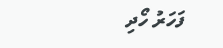ފަހަރު ހޯދި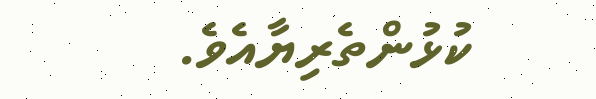ކުޅުންތެރިޔާއެވެ.